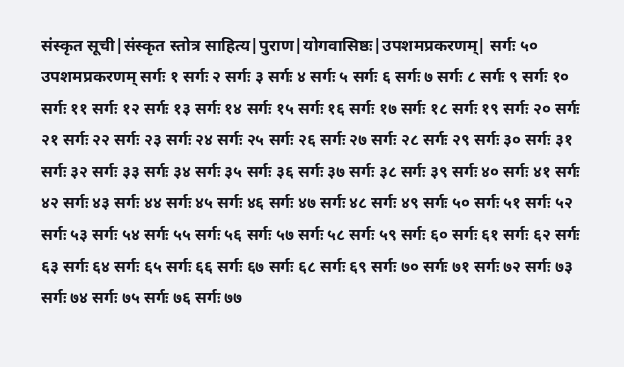संस्कृत सूची|संस्कृत स्तोत्र साहित्य|पुराण|योगवासिष्ठः|उपशमप्रकरणम्| सर्गः ५० उपशमप्रकरणम् सर्गः १ सर्गः २ सर्गः ३ सर्गः ४ सर्गः ५ सर्गः ६ सर्गः ७ सर्गः ८ सर्गः ९ सर्गः १० सर्गः ११ सर्गः १२ सर्गः १३ सर्गः १४ सर्गः १५ सर्गः १६ सर्गः १७ सर्गः १८ सर्गः १९ सर्गः २० सर्गः २१ सर्गः २२ सर्गः २३ सर्गः २४ सर्गः २५ सर्गः २६ सर्गः २७ सर्गः २८ सर्गः २९ सर्गः ३० सर्गः ३१ सर्गः ३२ सर्गः ३३ सर्गः ३४ सर्गः ३५ सर्गः ३६ सर्गः ३७ सर्गः ३८ सर्गः ३९ सर्गः ४० सर्गः ४१ सर्गः ४२ सर्गः ४३ सर्गः ४४ सर्गः ४५ सर्गः ४६ सर्गः ४७ सर्गः ४८ सर्गः ४९ सर्गः ५० सर्गः ५१ सर्गः ५२ सर्गः ५३ सर्गः ५४ सर्गः ५५ सर्गः ५६ सर्गः ५७ सर्गः ५८ सर्गः ५९ सर्गः ६० सर्गः ६१ सर्गः ६२ सर्गः ६३ सर्गः ६४ सर्गः ६५ सर्गः ६६ सर्गः ६७ सर्गः ६८ सर्गः ६९ सर्गः ७० सर्गः ७१ सर्गः ७२ सर्गः ७३ सर्गः ७४ सर्गः ७५ सर्गः ७६ सर्गः ७७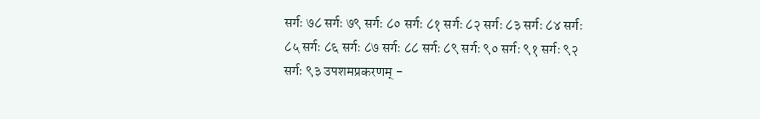सर्गः ७८ सर्गः ७९ सर्गः ८० सर्गः ८१ सर्गः ८२ सर्गः ८३ सर्गः ८४ सर्गः ८५ सर्गः ८६ सर्गः ८७ सर्गः ८८ सर्गः ८९ सर्गः ९० सर्गः ९१ सर्गः ९२ सर्गः ९३ उपशमप्रकरणम् -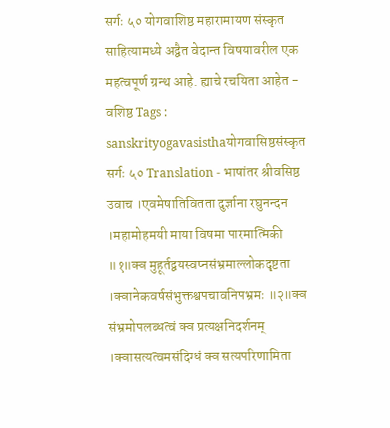सर्गः ५० योगवाशिष्ठ महारामायण संस्कृत साहित्यामध्ये अद्वैत वेदान्त विषयावरील एक महत्वपूर्ण ग्रन्थ आहे. ह्याचे रचयिता आहेत - वशिष्ठ Tags : sanskrityogavasisthaयोगवासिष्ठसंस्कृत सर्गः ५० Translation - भाषांतर श्रीवसिष्ठ उवाच ।एवमेषातिवितता दुर्ज्ञाना रघुनन्दन ।महामोहमयी माया विषमा पारमात्मिकी ॥१॥क्व मुहूर्तद्वयस्वप्नसंभ्रमाल्लोकदृष्टता ।क्वानेकवर्षसंभुक्तश्वपचावनिपभ्रमः ॥२॥क्व संभ्रमोपलब्धत्वं क्व प्रत्यक्षनिदर्शनम् ।क्वासत्यत्वमसंदिग्धं क्व सत्यपरिणामिता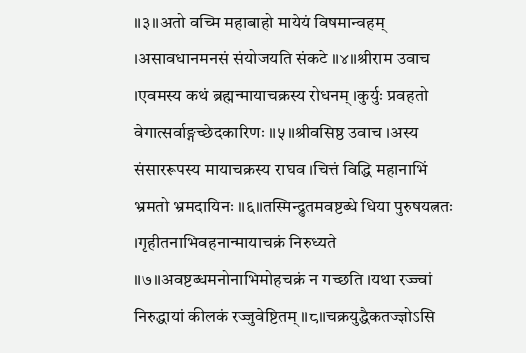॥३॥अतो वच्मि महाबाहो मायेयं विषमान्वहम् ।असावधानमनसं संयोजयति संकटे ॥४॥श्रीराम उवाच ।एवमस्य कथं ब्रह्मन्मायाचक्रस्य रोधनम् ।कुर्युः प्रवहतो वेगात्सर्वाङ्गच्छेदकारिणः ॥५॥श्रीवसिष्ठ उवाच ।अस्य संसाररूपस्य मायाचक्रस्य राघव ।चित्तं विद्धि महानाभिं भ्रमतो भ्रमदायिनः ॥६॥तस्मिन्द्रुतमवष्टब्धे धिया पुरुषयत्नतः ।गृहीतनाभिवहनान्मायाचक्रं निरुध्यते ॥७॥अवष्टब्धमनोनाभिमोहचक्रं न गच्छति ।यथा रज्ज्वां निरुद्धायां कीलकं रज्जुवेष्टितम् ॥८॥चक्रयुद्धैकतज्ज्ञोऽसि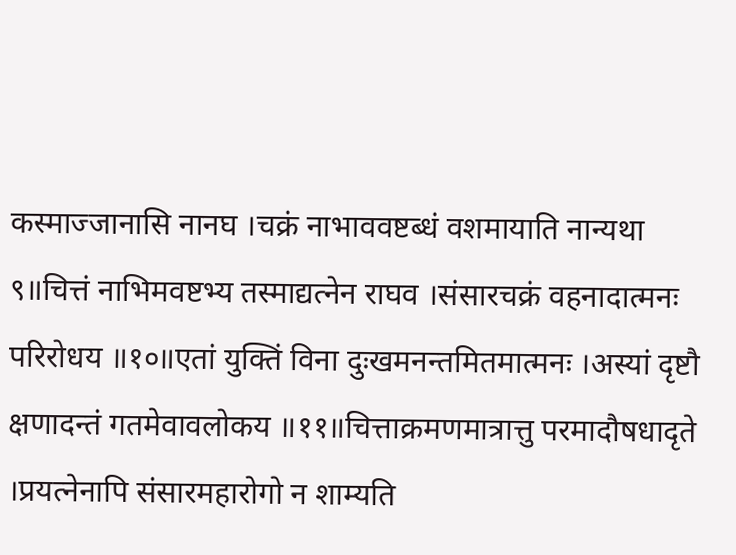कस्माज्जानासि नानघ ।चक्रं नाभाववष्टब्धं वशमायाति नान्यथा ९॥चित्तं नाभिमवष्टभ्य तस्माद्यत्नेन राघव ।संसारचक्रं वहनादात्मनः परिरोधय ॥१०॥एतां युक्तिं विना दुःखमनन्तमितमात्मनः ।अस्यां दृष्टौ क्षणादन्तं गतमेवावलोकय ॥११॥चित्ताक्रमणमात्रात्तु परमादौषधादृते ।प्रयत्नेनापि संसारमहारोगो न शाम्यति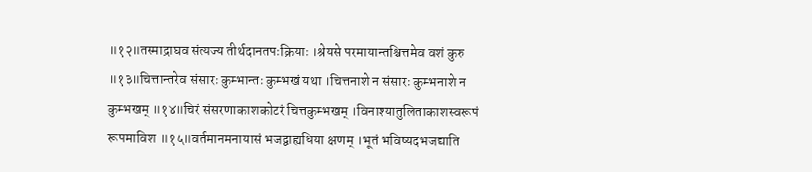॥१२॥तस्माद्राघव संत्यज्य तीर्थदानतपःक्रियाः ।श्रेयसे परमायान्तश्चित्तमेव वशं कुरु ॥१३॥चित्तान्तरेव संसारः कुम्भान्तः कुम्भखं यथा ।चित्तनाशे न संसारः कुम्भनाशे न कुम्भखम् ॥१४॥चिरं संसरणाकाशकोटरं चित्तकुम्भखम् ।विनाश्यातुलिताकाशस्वरूपं रूपमाविश ॥१५॥वर्तमानमनायासं भजद्वाह्यधिया क्षणम् ।भूतं भविष्यदभजद्याति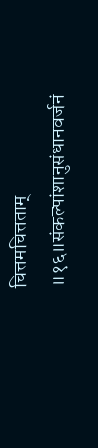चित्तमचित्तताम् ॥१६॥संकल्पांशानुसंधानवर्जनं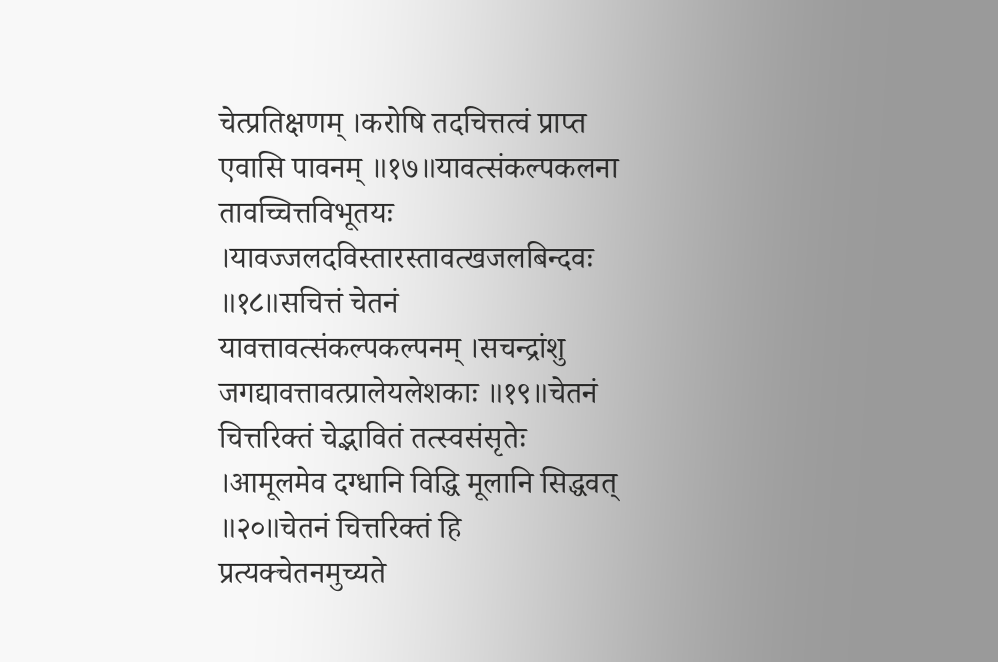चेत्प्रतिक्षणम् ।करोषि तदचित्तत्वं प्राप्त एवासि पावनम् ॥१७॥यावत्संकल्पकलना तावच्चित्तविभूतयः ।यावज्जलदविस्तारस्तावत्खजलबिन्दवः ॥१८॥सचित्तं चेतनं यावत्तावत्संकल्पकल्पनम् ।सचन्द्रांशु जगद्यावत्तावत्प्रालेयलेशकाः ॥१९॥चेतनं चित्तरिक्तं चेद्भावितं तत्स्वसंसृतेः ।आमूलमेव दग्धानि विद्धि मूलानि सिद्धवत् ॥२०॥चेतनं चित्तरिक्तं हि प्रत्यक्चेतनमुच्यते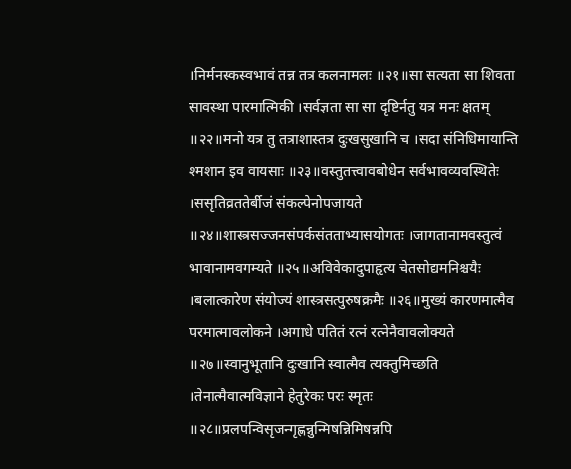।निर्मनस्कस्वभावं तन्न तत्र कलनामलः ॥२१॥सा सत्यता सा शिवता सावस्था पारमात्मिकी ।सर्वज्ञता सा सा दृष्टिर्नतु यत्र मनः क्षतम् ॥२२॥मनो यत्र तु तत्राशास्तत्र दुःखसुखानि च ।सदा संनिधिमायान्ति श्मशान इव वायसाः ॥२३॥वस्तुतत्त्वावबोधेन सर्वभावव्यवस्थितेः ।ससृतिव्रततेर्बीजं संकल्पेनोपजायते ॥२४॥शास्त्रसज्जनसंपर्कसंतताभ्यासयोगतः ।जागतानामवस्तुत्वं भावानामवगम्यते ॥२५॥अविवेकादुपाहृत्य चेतसोद्यमनिश्चयैः ।बलात्कारेण संयोज्यं शास्त्रसत्पुरुषक्रमैः ॥२६॥मुख्यं कारणमात्मैव परमात्मावलोकने ।अगाधे पतितं रत्नं रत्नेनैवावलोक्यते ॥२७॥स्वानुभूतानि दुःखानि स्वात्मैव त्यक्तुमिच्छति ।तेनात्मैवात्मविज्ञाने हेतुरेकः परः स्मृतः ॥२८॥प्रलपन्विसृजन्गृह्णन्नुन्मिषन्निमिषन्नपि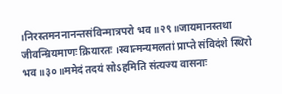।निरस्तमननानन्तसंविन्मात्रपरो भव ॥२९॥जायमानस्तथा जीवन्म्रियमाणः क्रियारतः ।स्वात्मन्यमलतां प्राप्ते संविदंशे स्थिरो भव ॥३०॥ममेदं तदयं सोऽहमिति संत्यज्य वासनाः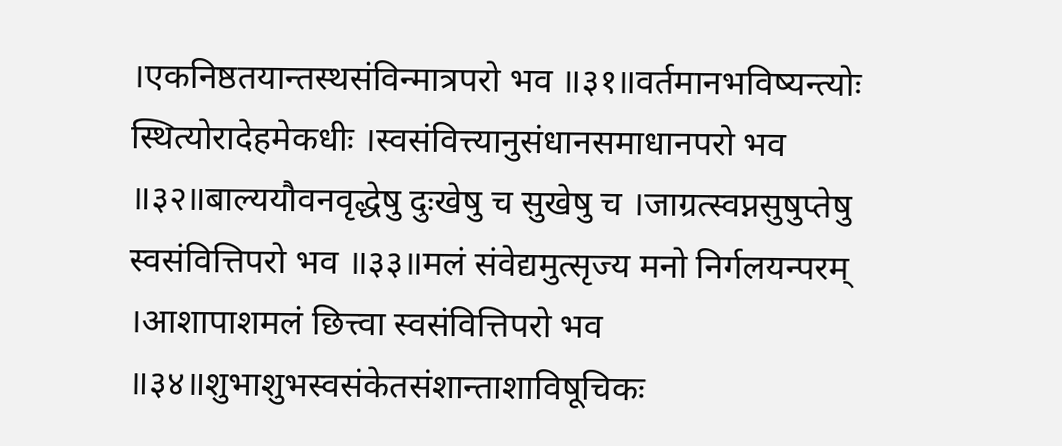।एकनिष्ठतयान्तस्थसंविन्मात्रपरो भव ॥३१॥वर्तमानभविष्यन्त्योः स्थित्योरादेहमेकधीः ।स्वसंवित्त्यानुसंधानसमाधानपरो भव ॥३२॥बाल्ययौवनवृद्धेषु दुःखेषु च सुखेषु च ।जाग्रत्स्वप्नसुषुप्तेषु स्वसंवित्तिपरो भव ॥३३॥मलं संवेद्यमुत्सृज्य मनो निर्गलयन्परम् ।आशापाशमलं छित्त्वा स्वसंवित्तिपरो भव ॥३४॥शुभाशुभस्वसंकेतसंशान्ताशाविषूचिकः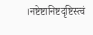।नष्टेष्टानिष्टदृष्टिस्त्वं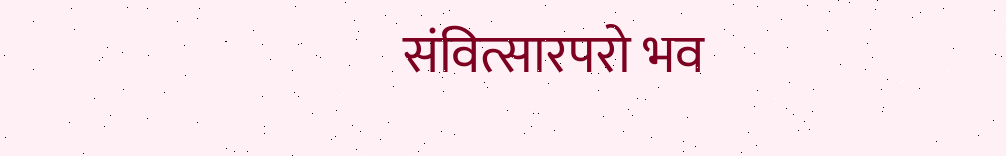संवित्सारपरो भव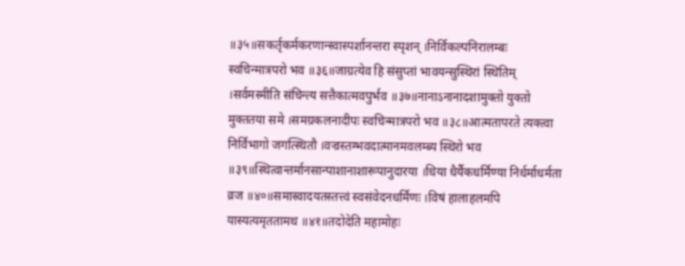॥३५॥सकर्तृकर्मकरणान्स्वास्पर्शानन्तरा स्पृशन् ।निर्विकल्पनिरालम्बः स्वचिन्मात्रपरो भव ॥३६॥जाग्रत्येव हि संसुप्तां भावयन्सुस्थिरां स्थितिम् ।सर्वमस्मीति संचिन्त्य सत्तैकात्मवपुर्भव ॥३७॥नानाऽनानादशामुक्तो युक्तो मुक्ततया समे ।समग्रकलनादीपः स्वचिन्मात्रपरो भव ॥३८॥आत्मतापरते त्यक्त्वा निर्विभागो जगत्स्थितौ ।वज्रस्तम्भवदात्मानमवलम्ब्य स्थिरो भव ॥३९॥स्थित्वान्तर्मानसान्पाशानाशारूपानुदारया ।धिया धैर्यैकधर्मिण्या निर्धर्माधर्मता व्रज ॥४०॥समास्वादयतस्तत्त्वं स्वसंवेदनधर्मिणः ।विषं हालाहलमपि यास्यत्यमृततामथ ॥४१॥तदोदेति महामोहः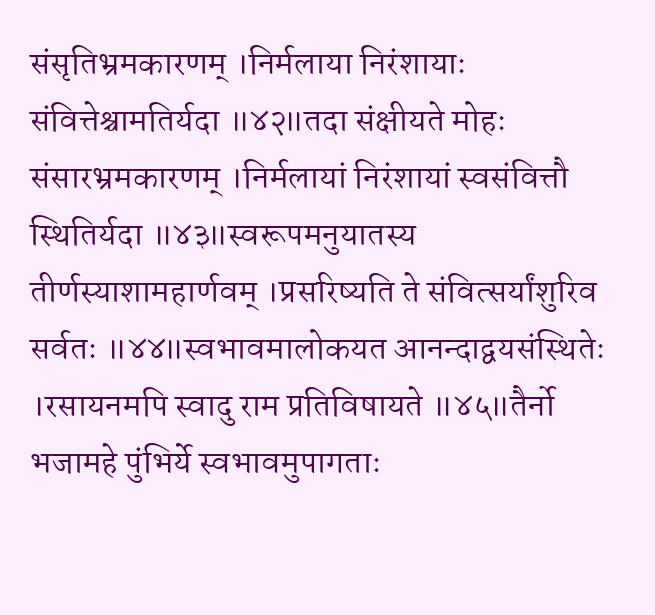संसृतिभ्रमकारणम् ।निर्मलाया निरंशायाः संवित्तेश्चामतिर्यदा ॥४२॥तदा संक्षीयते मोहः संसारभ्रमकारणम् ।निर्मलायां निरंशायां स्वसंवित्तौ स्थितिर्यदा ॥४३॥स्वरूपमनुयातस्य तीर्णस्याशामहार्णवम् ।प्रसरिष्यति ते संवित्सर्यांशुरिव सर्वतः ॥४४॥स्वभावमालोकयत आनन्दाद्वयसंस्थितेः ।रसायनमपि स्वादु राम प्रतिविषायते ॥४५॥तैर्नो भजामहे पुंभिर्ये स्वभावमुपागताः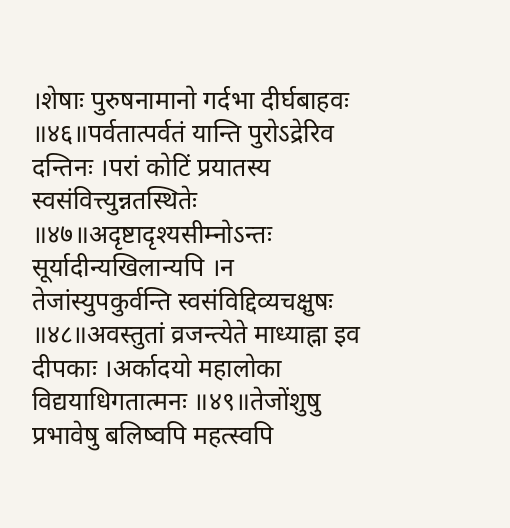।शेषाः पुरुषनामानो गर्दभा दीर्घबाहवः ॥४६॥पर्वतात्पर्वतं यान्ति पुरोऽद्रेरिव दन्तिनः ।परां कोटिं प्रयातस्य स्वसंवित्त्युन्नतस्थितेः ॥४७॥अदृष्टादृश्यसीम्नोऽन्तः सूर्यादीन्यखिलान्यपि ।न तेजांस्युपकुर्वन्ति स्वसंविद्दिव्यचक्षुषः ॥४८॥अवस्तुतां व्रजन्त्येते माध्याह्ना इव दीपकाः ।अर्कादयो महालोका विद्ययाधिगतात्मनः ॥४९॥तेजोंशुषु प्रभावेषु बलिष्वपि महत्स्वपि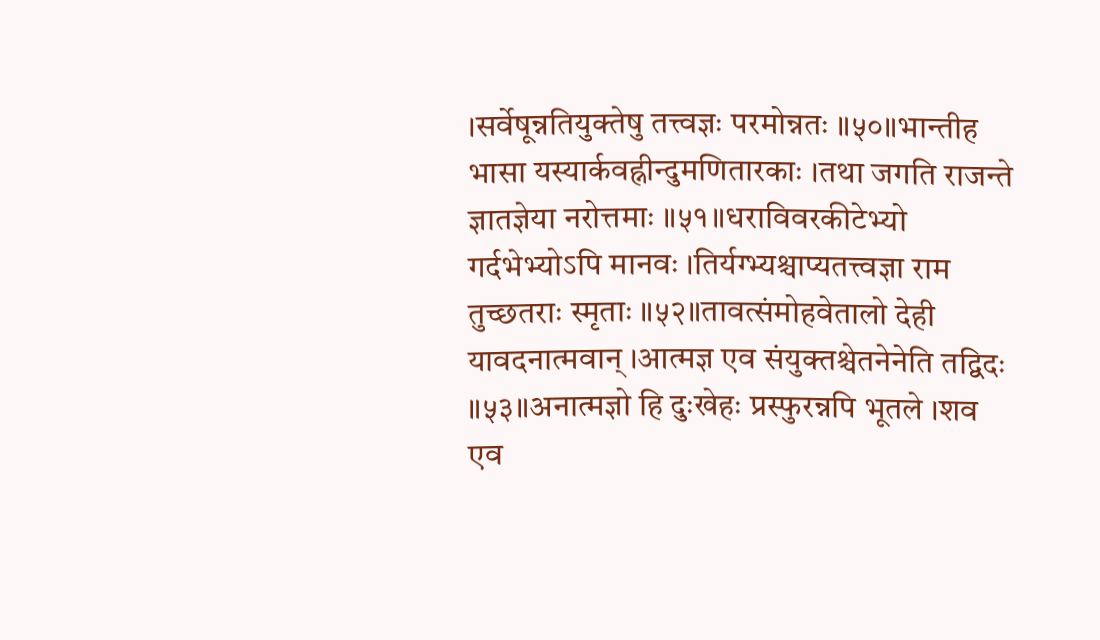।सर्वेषून्नतियुक्तेषु तत्त्वज्ञः परमोन्नतः ॥५०॥भान्तीह भासा यस्यार्कवह्नीन्दुमणितारकाः ।तथा जगति राजन्ते ज्ञातज्ञेया नरोत्तमाः ॥५१॥धराविवरकीटेभ्यो गर्दभेभ्योऽपि मानवः ।तिर्यग्भ्यश्चाप्यतत्त्वज्ञा राम तुच्छतराः स्मृताः ॥५२॥तावत्संमोहवेतालो देही यावदनात्मवान् ।आत्मज्ञ एव संयुक्तश्चेतनेनेति तद्विदः ॥५३॥अनात्मज्ञो हि दुःखेहः प्रस्फुरन्नपि भूतले ।शव एव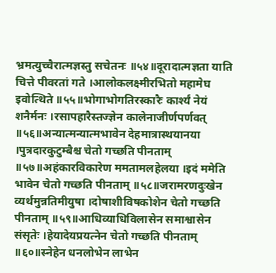भ्रमत्युच्चैरात्मज्ञस्तु सचेतनः ॥५४॥दूरादात्मज्ञता याति चित्ते पीवरतां गते ।आलोकलक्ष्मीरभितो महामेघ इवोत्थिते ॥५५॥भोगाभोगतिरस्कारैः कार्श्यं नेयं शनैर्मनः ।रसापहारैस्तज्ज्ञेन कालेनाजीर्णपर्णवत् ॥५६॥अन्यात्मन्यात्मभावेन देहमात्रास्थयानया ।पुत्रदारकुटुम्बैश्च चेतो गच्छति पीनताम् ॥५७॥अहंकारविकारेण ममतामलहेलया ।इदं ममेति भावेन चेतो गच्छति पीनताम् ॥५८॥जरामरणदुःखेन व्यर्थमुन्नतिमीयुषा ।दोषाशीविषकोशेन चेतो गच्छति पीनताम् ॥५९॥आधिव्याधिविलासेन समाश्वासेन संसृतेः ।हेयादेयप्रयत्नेन चेतो गच्छति पीनताम् ॥६०॥स्नेहेन धनलोभेन लाभेन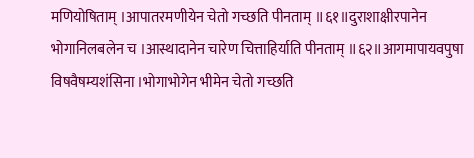मणियोषिताम् ।आपातरमणीयेन चेतो गच्छति पीनताम् ॥६१॥दुराशाक्षीरपानेन भोगानिलबलेन च ।आस्थादानेन चारेण चित्ताहिर्याति पीनताम् ॥६२॥आगमापायवपुषा विषवैषम्यशंसिना ।भोगाभोगेन भीमेन चेतो गच्छति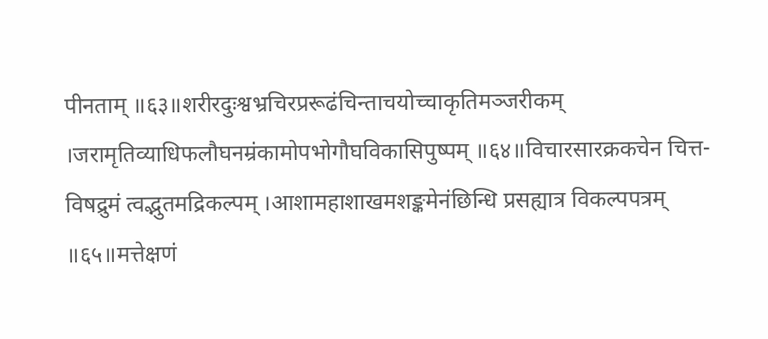पीनताम् ॥६३॥शरीरदुःश्वभ्रचिरप्ररूढंचिन्ताचयोच्चाकृतिमञ्जरीकम् ।जरामृतिव्याधिफलौघनम्रंकामोपभोगौघविकासिपुष्पम् ॥६४॥विचारसारक्रकचेन चित्त-विषद्रुमं त्वद्भुतमद्रिकल्पम् ।आशामहाशाखमशङ्कमेनंछिन्धि प्रसह्यात्र विकल्पपत्रम् ॥६५॥मत्तेक्षणं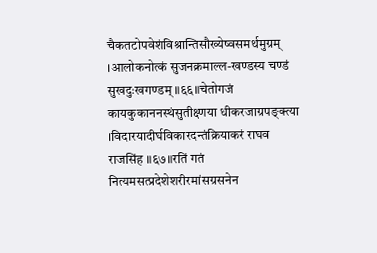चैकतटोपवेशंविश्रान्तिसौख्येष्वसमर्थमुग्रम् ।आलोकनोत्कं सुजनक्रमाल्ल-खण्डस्य चण्डं सुखदुःखगण्डम् ॥६६॥चेतोगजं कायकुकाननस्थंसुतीक्ष्णया धीकरजाग्रपङ्क्त्या ।विदारयादीर्घविकारदन्तंक्रियाकरं राघव राजसिंह ॥६७॥रतिं गतं नित्यमसत्प्रदेशेशरीरमांसग्रसनेन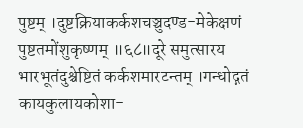पुष्टम् ।दुष्टक्रियाकर्कशचञ्चुदण्ड-मेकेक्षणं पुष्टतमोंशुकृष्णम् ॥६८॥दूरे समुत्सारय भारभूतंदुश्चेष्टितं कर्कशमारटन्तम् ।गन्धोद्गतं कायकुलायकोशा-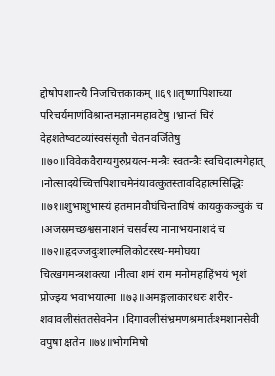द्दोषोपशान्त्यै निजचित्तकाकम् ॥६९॥तृष्णापिशाच्या परिचर्यमाणंविश्रान्तमज्ञानमहावटेषु ।भ्रान्तं चिरं देहशतेष्वटव्यांस्वसंसृतौ चेतनवर्जितेषु ॥७०॥विवेकवैराग्यगुरुप्रयत्न-मन्त्रैः स्वतन्त्रैः स्वचिदात्मगेहात् ।नोत्सादयेच्चित्तपिशाचमेनंयावत्कुतस्तावदिहात्मसिद्धिः ॥७१॥शुभाशुभास्यं हतमानवौघंचिन्ताविषं कायकुकञ्चुकं च ।अजस्रमच्छश्वसनाशनं चसर्वस्य नानाभयनाशदं च ॥७२॥हृदज्जदुःशाल्मलिकोटरस्थ-ममोघया चित्खगमन्त्रशक्त्या ।नीत्वा शमं राम मनोमहाहिंभयं भृशं प्रोज्झ्य भवाभयात्मा ॥७३॥अमङ्गलाकारधरः शरीर-शवावलीसंततसेवनेन ।दिगावलीसंभ्रमणश्रमार्तःश्मशानसेवी वपुषा क्षतेन ॥७४॥भोगमिषो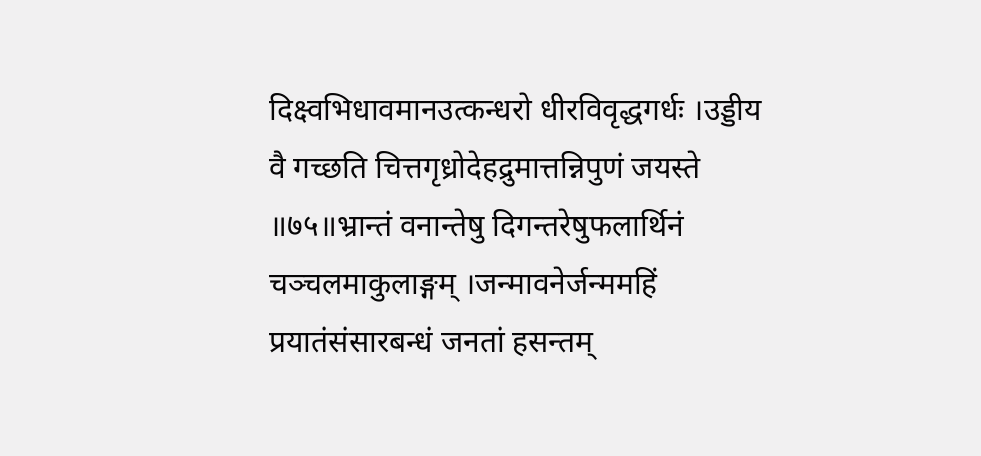दिक्ष्वभिधावमानउत्कन्धरो धीरविवृद्धगर्धः ।उड्डीय वै गच्छति चित्तगृध्रोदेहद्रुमात्तन्निपुणं जयस्ते ॥७५॥भ्रान्तं वनान्तेषु दिगन्तरेषुफलार्थिनं चञ्चलमाकुलाङ्गम् ।जन्मावनेर्जन्ममहिं प्रयातंसंसारबन्धं जनतां हसन्तम्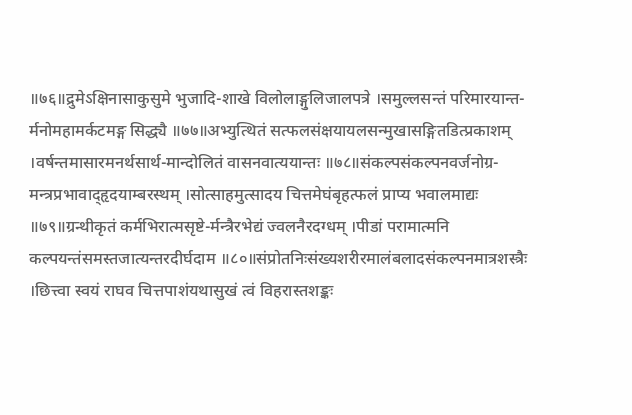॥७६॥द्रुमेऽक्षिनासाकुसुमे भुजादि-शाखे विलोलाङ्गुलिजालपत्रे ।समुल्लसन्तं परिमारयान्त-र्मनोमहामर्कटमङ्ग सिद्ध्यै ॥७७॥अभ्युत्थितं सत्फलसंक्षयायलसन्मुखासङ्गितडित्प्रकाशम् ।वर्षन्तमासारमनर्थसार्थ-मान्दोलितं वासनवात्ययान्तः ॥७८॥संकल्पसंकल्पनवर्जनोग्र-मन्त्रप्रभावाद्हृदयाम्बरस्थम् ।सोत्साहमुत्सादय चित्तमेघंबृहत्फलं प्राप्य भवालमाद्यः ॥७९॥ग्रन्थीकृतं कर्मभिरात्मसृष्टे-र्मन्त्रैरभेद्यं ज्वलनैरदग्धम् ।पीडां परामात्मनि कल्पयन्तंसमस्तजात्यन्तरदीर्घदाम ॥८०॥संप्रोतनिःसंख्यशरीरमालंबलादसंकल्पनमात्रशस्त्रैः ।छित्त्वा स्वयं राघव चित्तपाशंयथासुखं त्वं विहरास्तशङ्कः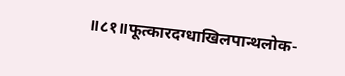॥८१॥फूत्कारदग्धाखिलपान्थलोक-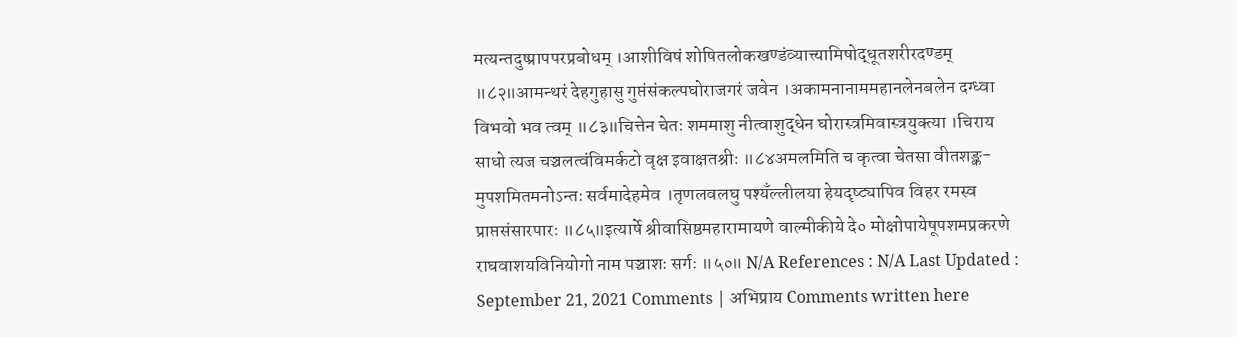मत्यन्तदुष्प्रापपरप्रबोधम् ।आशीविषं शोषितलोकखण्डंव्यात्त्यामिषोद्धूतशरीरदण्डम् ॥८२॥आमन्थरं देहगुहासु गुप्तंसंकल्पघोराजगरं जवेन ।अकामनानाममहानलेनबलेन दग्ध्वा विभवो भव त्वम् ॥८३॥चित्तेन चेतः शममाशु नीत्वाशुद्धेन घोरास्त्रमिवास्त्रयुक्त्या ।चिराय साधो त्यज चञ्चलत्वंविमर्कटो वृक्ष इवाक्षतश्रीः ॥८४अमलमिति च कृत्वा चेतसा वीतशङ्क-मुपशमितमनोऽन्तः सर्वमादेहमेव ।तृणलवलघु पश्यँल्लीलया हेयदृष्ट्यापिव विहर रमस्व प्राप्तसंसारपारः ॥८५॥इत्यार्षे श्रीवासिष्ठमहारामायणे वाल्मीकीये दे० मोक्षोपायेषूपशमप्रकरणे राघवाशयविनियोगो नाम पञ्चाशः सर्गः ॥५०॥ N/A References : N/A Last Updated : September 21, 2021 Comments | अभिप्राय Comments written here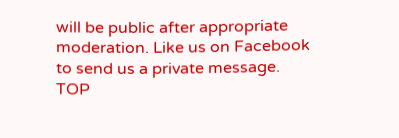will be public after appropriate moderation. Like us on Facebook to send us a private message. TOP